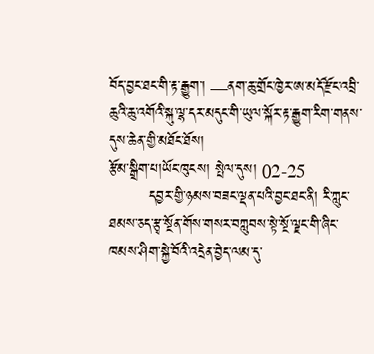བོད་བྱང་ཐང་གི་རྟ་རྒྱུག་། —ནག་ཆུ་གྲོང་ཁྱེར་ཨ་མདོ་རྫོང་འབྲི་ཆུའི་ཆུ་འགོའི་སྐུ་ལྷ་དར་མདུང་གི་ཡུལ་སྐོར་རྟ་རྒྱུག་རིག་གནས་དུས་ཆེན་གྱི་མཐོང་ཐོས།
རྩོམ་སྒྲིག་པ།ཡོང་ཁུངས། སྤེལ་དུས། 02-25
        དབྱར་གྱི་ཉམས་བཟང་ལྡན་པའི་བྱང་ཐང་ནི། རི་ཀླུང་ཐམས་ཅད་རྩྭ་སྔོན་གོས་གསར་བཀླུབས་སྟེ་སྔོ་ལྗང་གི་ཞིང་ཁམས་ཤིག་སྐྱེ་བོའི་འདྲེན་བྱེད་ལམ་དུ་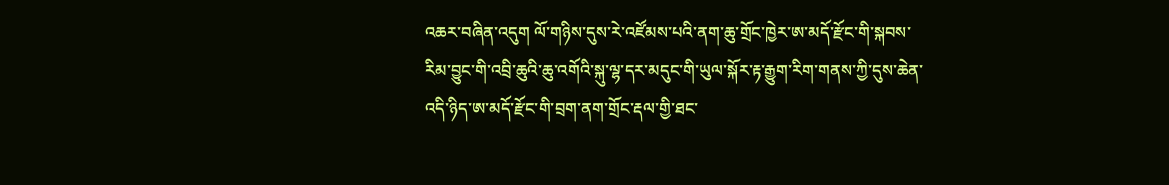འཆར་བཞིན་འདུག ལོ་གཉིས་དུས་རེ་འཛོམས་པའི་ནག་ཆུ་གྲོང་ཁྱེར་ཨ་མདོ་རྫོང་གི་སྐབས་རིམ་བྱུང་གི་འབྲི་ཆུའི་ཆུ་འགོའི་སྐུ་ལྷ་དར་མདུང་གི་ཡུལ་སྐོར་རྟ་རྒྱུག་རིག་གནས་ཀྱི་དུས་ཆེན་འདི་ཉིད་ཨ་མདོ་རྫོང་གི་བྲག་ནག་གྲོང་རྡལ་གྱི་ཐང་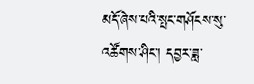མདོ་ཞེས་པའི་སྤང་གཤོངས་སུ་འཚོགས་ཤིང་། དབྱར་ཟླ་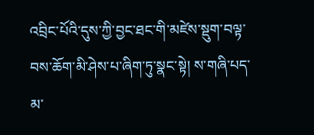འབྲིང་པོའི་དུས་ཀྱི་བྱང་ཐང་གི་མཛེས་སྡུག་བལྟ་བས་ཆོག་མི་ཤེས་པ་ཞིག་ཏུ་སྣང་སྟེ། ས་གཞི་པད་མ་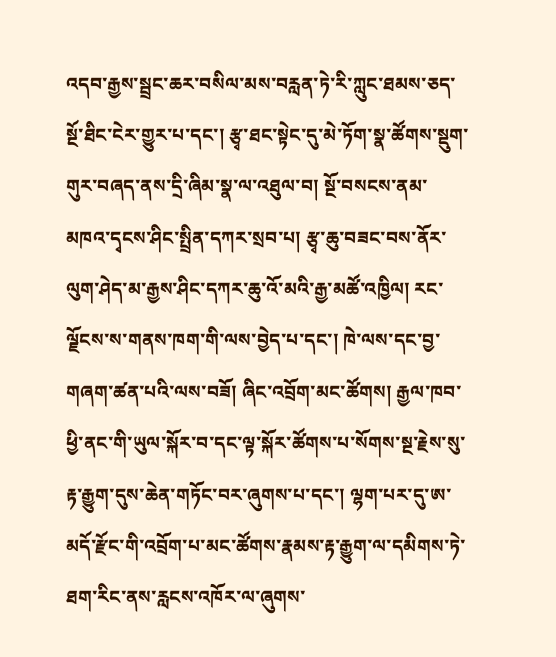འདབ་རྒྱས་སྦྲང་ཆར་བསིལ་མས་བརླན་ཏེ་རི་ཀླུང་ཐམས་ཅད་སྔོ་ཐིང་ངེར་གྱུར་པ་དང་། རྩྭ་ཐང་སྟེང་དུ་མེ་ཏོག་སྣ་ཚོགས་སྡུག་གུར་བཞད་ནས་དྲི་ཞིམ་སྣ་ལ་འཐུལ་བ། སྔོ་བསངས་ནམ་མཁའ་དྭངས་ཤིང་སྤྲིན་དཀར་སྲབ་པ། རྩྭ་ཆུ་བཟང་བས་ནོར་ལུག་ཤེད་མ་རྒྱས་ཤིང་དཀར་ཆུ་འོ་མའི་རྒྱ་མཚོ་འཁྱིལ། རང་ལྗོངས་ས་གནས་ཁག་གི་ལས་བྱེད་པ་དང་། ཁེ་ལས་དང་བྱ་གཞག་ཚན་པའི་ལས་བཟོ། ཞིང་འབྲོག་མང་ཚོགས། རྒྱལ་ཁབ་ཕྱི་ནང་གི་ཡུལ་སྐོར་བ་དང་ལྟ་སྐོར་ཚོགས་པ་སོགས་སྔ་རྗེས་སུ་རྟ་རྒྱུག་དུས་ཆེན་གཏོང་བར་ཞུགས་པ་དང་། ལྷག་པར་དུ་ཨ་མདོ་རྫོང་གི་འབྲོག་པ་མང་ཚོགས་རྣམས་རྟ་རྒྱུག་ལ་དམིགས་ཏེ་ཐག་རིང་ནས་རླངས་འཁོར་ལ་ཞུགས་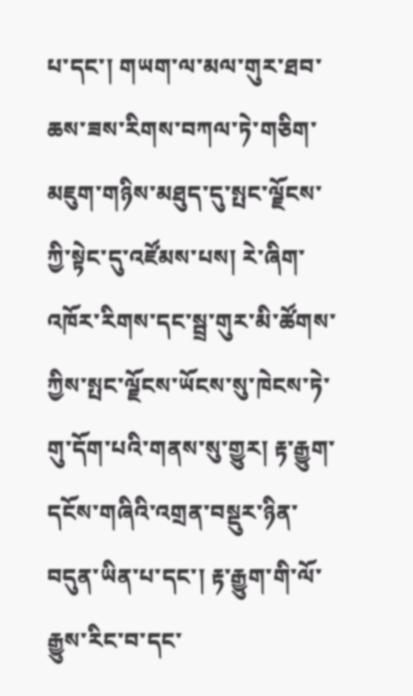པ་དང་། གཡག་ལ་མལ་གུར་ཐབ་ཆས་ཟས་རིགས་བཀལ་ཏེ་གཅིག་མཇུག་གཉིས་མཐུད་དུ་སྤང་ལྗོངས་ཀྱི་སྟེང་དུ་འཛོམས་པས། རེ་ཞིག་འཁོར་རིགས་དང་སྦྲ་གུར་མི་ཚོགས་ཀྱིས་སྤང་ལྗོངས་ཡོངས་སུ་ཁེངས་ཏེ་གུ་དོག་པའི་གནས་སུ་གྱུར། རྟ་རྒྱུག་དངོས་གཞིའི་འགྲན་བསྡུར་ཉིན་བདུན་ཡིན་པ་དང་། རྟ་རྒྱུག་གི་ལོ་རྒྱུས་རིང་བ་དང་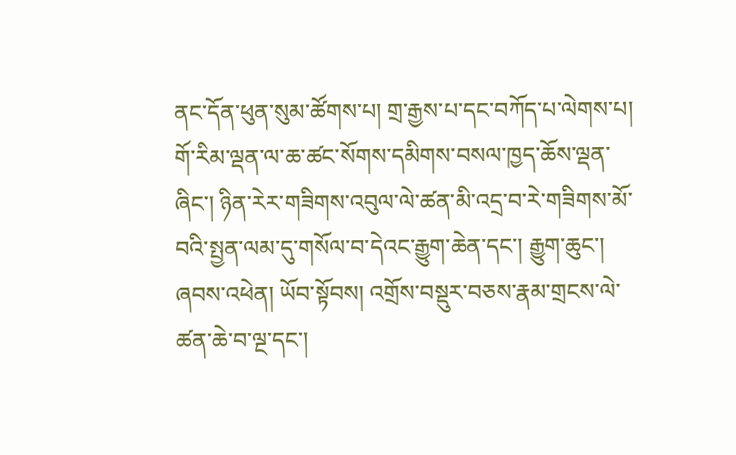ནང་དོན་ཕུན་སུམ་ཚོགས་པ། གྲ་རྒྱས་པ་དང་བཀོད་པ་ལེགས་པ། གོ་རིམ་ལྡན་ལ་ཆ་ཚང་སོགས་དམིགས་བསལ་ཁྱད་ཆོས་ལྡན་ཞིང་། ཉིན་རེར་གཟིགས་འབུལ་ལེ་ཚན་མི་འདྲ་བ་རེ་གཟིགས་མོ་བའི་སྤྱན་ལམ་དུ་གསོལ་བ་དེའང་རྒྱུག་ཆེན་དང་། རྒྱུག་ཆུང་། ཞབས་འཕེན། ཡོབ་སྟོབས། འགྲོས་བསྡུར་བཅས་རྣམ་གྲངས་ལེ་ཚན་ཆེ་བ་ལྔ་དང་།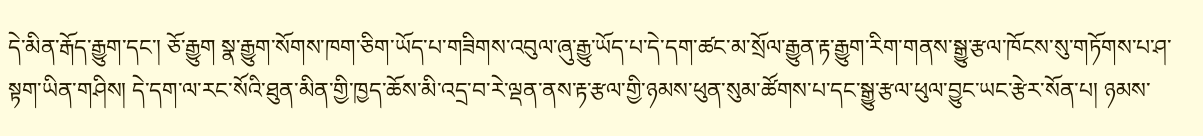དེ་མིན་རྒོད་རྒྱུག་དང་། ཅོ་རྒྱུག སྣ་རྒྱུག་སོགས་ཁག་ཅིག་ཡོད་པ་གཟིགས་འབུལ་ཞུ་རྒྱུ་ཡོད་པ་དེ་དག་ཚང་མ་སྲོལ་རྒྱུན་རྟ་རྒྱུག་རིག་གནས་སྒྱུ་རྩལ་ཁོངས་སུ་གཏོགས་པ་ཤ་སྟག་ཡིན་གཤིས། དེ་དག་ལ་རང་སོའི་ཐུན་མིན་གྱི་ཁྱད་ཆོས་མི་འདྲ་བ་རེ་ལྡན་ནས་རྟ་རྩལ་གྱི་ཉམས་ཕུན་སུམ་ཚོགས་པ་དང་སྒྱུ་རྩལ་ཕུལ་བྱུང་ཡང་རྩེར་སོན་པ། ཉམས་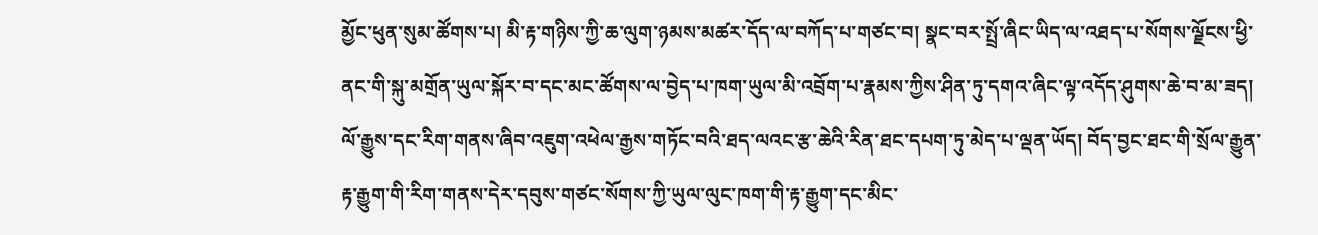མྱོང་ཕུན་སུམ་ཚོགས་པ། མི་རྟ་གཉིས་ཀྱི་ཆ་ལུག་ཉམས་མཚར་དོད་ལ་བཀོད་པ་གཙང་བ། སྣང་བར་སྤྲོ་ཞིང་ཡིད་ལ་འཐད་པ་སོགས་ལྗོངས་ཕྱི་ནང་གི་སྐུ་མགྲོན་ཡུལ་སྐོར་བ་དང་མང་ཚོགས་ལ་བྱེད་པ་ཁག་ཡུལ་མི་འབྲོག་པ་རྣམས་ཀྱིས་ཤིན་ཏུ་དགའ་ཞིང་ལྟ་འདོད་ཤུགས་ཆེ་བ་མ་ཟད། ལོ་རྒྱུས་དང་རིག་གནས་ཞིབ་འཇུག་འཕེལ་རྒྱས་གཏོང་བའི་ཐད་ལའང་རྩ་ཆེའི་རིན་ཐང་དཔག་ཏུ་མེད་པ་ལྡན་ཡོད། བོད་བྱང་ཐང་གི་སྲོལ་རྒྱུན་རྟ་རྒྱུག་གི་རིག་གནས་དེར་དབུས་གཙང་སོགས་ཀྱི་ཡུལ་ལུང་ཁག་གི་རྟ་རྒྱུག་དང་མིང་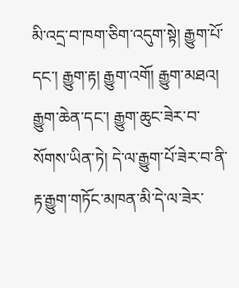མི་འདྲ་བ་ཁག་ཅིག་འདུག་སྟེ། རྒྱུག་པོ་དང་། རྒྱུག་རྟ། རྒྱུག་འགོ། རྒྱུག་མཐའ། རྒྱུག་ཆེན་དང་། རྒྱུག་ཆུང་ཟེར་བ་སོགས་ཡིན་ཏེ། དེ་ལ་རྒྱུག་པོ་ཟེར་བ་ནི་རྟ་རྒྱུག་གཏོང་མཁན་མི་དེ་ལ་ཟེར་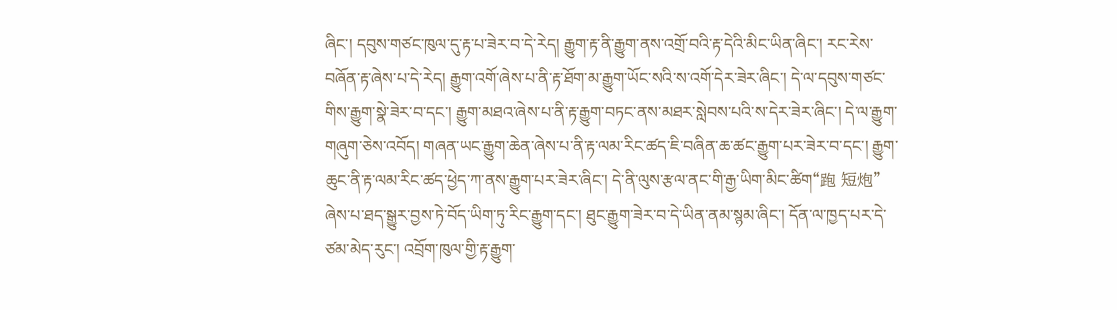ཞིང་། དབུས་གཙང་ཁུལ་དུ་རྟ་པ་ཟེར་བ་དེ་རེད། རྒྱུག་རྟ་ནི་རྒྱུག་ནས་འགྲོ་བའི་རྟ་དེའི་མིང་ཡིན་ཞིང་། རང་རེས་བཞོན་རྟ་ཞེས་པ་དེ་རེད། རྒྱུག་འགོ་ཞེས་པ་ནི་རྟ་ཐོག་མ་རྒྱུག་ཡོང་སའི་ས་འགོ་དེར་ཟེར་ཞིང་། དེ་ལ་དབུས་གཙང་གིས་རྒྱུག་སྣེ་ཟེར་བ་དང་། རྒྱུག་མཐའ་ཞེས་པ་ནི་རྟ་རྒྱུག་བཏང་ནས་མཐར་སླེབས་པའི་ས་དེར་ཟེར་ཞིང་། དེ་ལ་རྒྱུག་གཞུག་ཅེས་འབོད། གཞན་ཡང་རྒྱུག་ཆེན་ཞེས་པ་ནི་རྟ་ལམ་རིང་ཚད་ཇི་བཞིན་ཆ་ཚང་རྒྱུག་པར་ཟེར་བ་དང་། རྒྱུག་ཆུང་ནི་རྟ་ལམ་རིང་ཚད་ཕྱེད་ཀ་ནས་རྒྱུག་པར་ཟེར་ཞིང་། དེ་ནི་ལུས་རྩལ་ནང་གི་རྒྱ་ཡིག་མིང་ཚིག“跑 短炮” ཞེས་པ་ཐད་སྒྱུར་བྱས་ཏེ་བོད་ཡིག་ཏུ་རིང་རྒྱུག་དང་། ཐུང་རྒྱུག་ཟེར་བ་དེ་ཡིན་ནམ་སྙམ་ཞིང་། དོན་ལ་ཁྱད་པར་དེ་ཙམ་མེད་རུང་། འབྲོག་ཁུལ་གྱི་རྟ་རྒྱུག་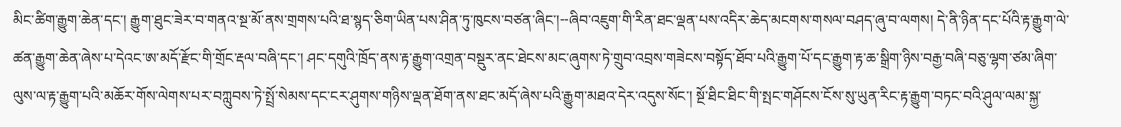མིང་ཚིག་རྒྱུག་ཆེན་དང་། རྒྱུག་ཐུང་ཟེར་བ་གནའ་སྔ་མོ་ནས་གྲགས་པའི་ཐ་སྙད་ཅིག་ཡིན་པས་ཤིན་ཏུ་ཁུངས་བཙན་ཞིང་།--ཞིབ་འཇུག་གི་རིན་ཐང་ལྡན་པས་འདིར་ཆེད་མངགས་གསལ་བཤད་ཞུ་བ་ལགས། དེ་ནི་ཉིན་དང་པོའི་རྟ་རྒྱུག་ལེ་ཚན་རྒྱུག་ཆེན་ཞེས་པ་དེའང་ཨ་མདོ་རྫོང་གི་གྲོང་རྡལ་བཞི་དང་། ཤང་དགུའི་ཁྲོད་ནས་རྟ་རྒྱུག་འགྲན་བསྡུར་ནང་ཐེངས་མང་ཞུགས་ཏེ་གྲུབ་འབྲས་གཟེངས་བསྟོད་ཐོབ་པའི་རྒྱུག་པོ་དང་རྒྱུག་རྟ་ཆ་སྒྲིག་ཉིས་བརྒྱ་བཞི་བཅུ་ལྷག་ཙམ་ཞིག་ལུས་ལ་རྟ་རྒྱུག་པའི་མཆོར་གོས་ལེགས་པར་བཀླུབས་ཏེ་སྤྲོ་སེམས་དང་ངར་ཤུགས་གཉིས་ལྡན་ཐོག་ནས་ཐང་མདོ་ཞེས་པའི་རྒྱུག་མཐའ་དེར་འདུས་སོང་། སྔོ་ཐིང་ཐིང་གི་སྤང་གཤོངས་ངོས་སུ་ཡུན་རིང་རྟ་རྒྱུག་བཏང་བའི་ཤུལ་ལམ་སྐྱ་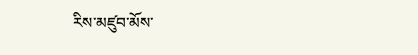རིས་མཛུབ་མོས་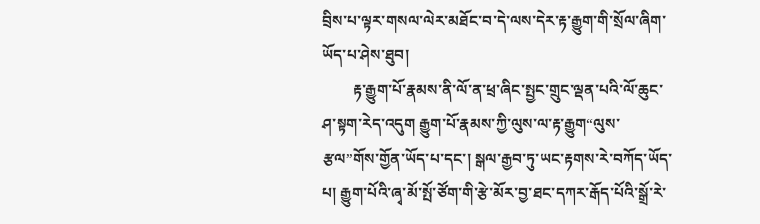བྲིས་པ་ལྟར་གསལ་ལེར་མཐོང་བ་དེ་ལས་དེར་རྟ་རྒྱུག་གི་སྲོལ་ཞིག་ཡོད་པ་ཤེས་ཐུབ།
        རྟ་རྒྱུག་པོ་རྣམས་ནི་ལོ་ན་ཕྲ་ཞིང་སྤྱང་གྲུང་ལྡན་པའི་ལོ་ཆུང་ཤ་སྟག་རེད་འདུག རྒྱུག་པོ་རྣམས་ཀྱི་ལུས་ལ་རྟ་རྒྱུག“ལུས་རྩལ”གོས་གྱོན་ཡོད་པ་དང་། སྒལ་རྒྱབ་ཏུ་ཡང་རྟགས་རེ་བཀོད་ཡོད་པ། རྒྱུག་པོའི་ཞྭ་མོ་སྤོ་ཙོག་གི་རྩེ་མོར་བྱ་ཐང་དཀར་རྒོད་པོའི་སྒྲོ་རེ་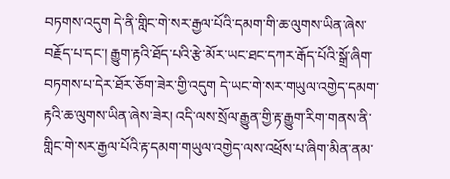བཏགས་འདུག དེ་ནི་གླིང་གེ་སར་རྒྱལ་པོའི་དམག་གི་ཆ་ལུགས་ཡིན་ཞེས་བརྗོད་པ་དང་། རྒྱུག་རྟའི་ཐོད་པའི་རྩེ་མོར་ཡང་ཐང་དཀར་རྒོད་པོའི་སྒྲོ་ཞིག་བཏགས་པ་དེར་ཐོར་ཅོག་ཟེར་གྱི་འདུག དེ་ཡང་གེ་སར་གཡུལ་འགྱེད་དམག་རྟའི་ཆ་ལུགས་ཡིན་ཞེས་ཟེར། འདི་ལས་སྲོལ་རྒྱུན་གྱི་རྟ་རྒྱུག་རིག་གནས་ནི་གླིང་གེ་སར་རྒྱལ་པོའི་རྟ་དམག་གཡུལ་འགྱེད་ལས་འཕྲོས་པ་ཞིག་མིན་ནམ་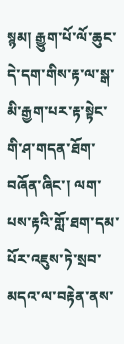སྙམ། རྒྱུག་པོ་ལོ་ཆུང་དེ་དག་གིས་རྟ་ལ་སྒ་མི་རྒྱག་པར་རྟ་སྟེང་གི་ཤ་གདན་ཐོག་བཞོན་ཞིང་། ལག་པས་རྟའི་གློ་ཐག་དམ་པོར་འཇུས་ཏེ་སྲབ་མདའ་ལ་བརྟེན་ནས་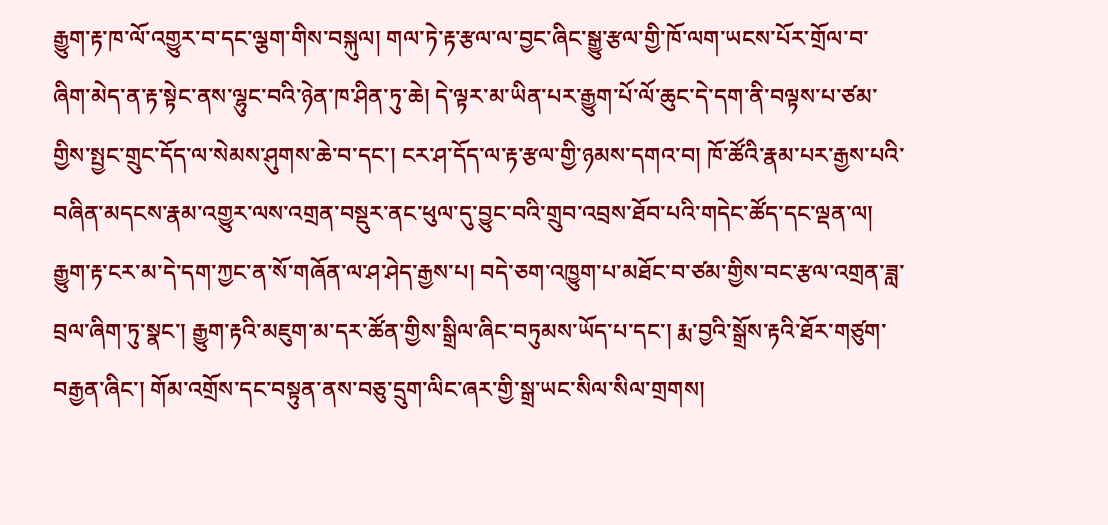རྒྱུག་རྟ་ཁ་ལོ་འགྱུར་བ་དང་ལྕག་གིས་བསྐུལ། གལ་ཏེ་རྟ་རྩལ་ལ་བྱང་ཞིང་སྒྱུ་རྩལ་གྱི་ཁོ་ལག་ཡངས་པོར་གྲོལ་བ་ཞིག་མེད་ན་རྟ་སྟེང་ནས་ལྷུང་བའི་ཉེན་ཁ་ཤིན་ཏུ་ཆེ། དེ་ལྟར་མ་ཡིན་པར་རྒྱུག་པོ་ལོ་ཆུང་དེ་དག་ནི་བལྟས་པ་ཙམ་གྱིས་སྤྱང་གྲུང་དོད་ལ་སེམས་ཤུགས་ཆེ་བ་དང་། ངར་ཤ་དོད་ལ་རྟ་རྩལ་གྱི་ཉམས་དགའ་བ། ཁོ་ཚོའི་རྣམ་པར་རྒྱས་པའི་བཞིན་མདངས་རྣམ་འགྱུར་ལས་འགྲན་བསྡུར་ནང་ཕུལ་དུ་བྱུང་བའི་གྲུབ་འབྲས་ཐོབ་པའི་གདེང་ཚོད་དང་ལྡན་ལ། རྒྱུག་རྟ་ངར་མ་དེ་དག་ཀྱང་ན་སོ་གཞོན་ལ་ཤ་ཤེད་རྒྱས་པ། བདེ་ཅག་འཁྱུག་པ་མཐོང་བ་ཙམ་གྱིས་བང་རྩལ་འགྲན་ཟླ་བྲལ་ཞིག་ཏུ་སྣང་། རྒྱུག་རྟའི་མཇུག་མ་དར་ཚོན་གྱིས་སྒྲིལ་ཞིང་བཏུམས་ཡོད་པ་དང་། རྨ་བྱའི་སྒྲོས་རྟའི་ཐོར་གཙུག་བརྒྱན་ཞིང་། གོམ་འགྲོས་དང་བསྟུན་ནས་བཅུ་དྲུག་ལིང་ཞར་གྱི་སྒྲ་ཡང་སིལ་སིལ་གྲགས།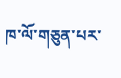ཁ་ལོ་གཅུན་པར་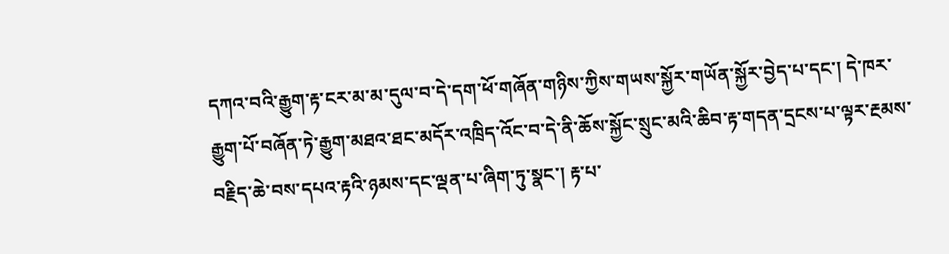དཀའ་བའི་རྒྱུག་རྟ་ངར་མ་མ་དུལ་བ་དེ་དག་ཕོ་གཞོན་གཉིས་ཀྱིས་གཡས་སྐྱོར་གཡོན་སྐྱོར་བྱེད་པ་དང་། དེ་ཁར་རྒྱུག་པོ་བཞོན་ཏེ་རྒྱུག་མཐའ་ཐང་མདོར་འཁྲིད་འོང་བ་དེ་ནི་ཆོས་སྐྱོང་སྲུང་མའི་ཆིབ་རྟ་གདན་དྲངས་པ་ལྟར་རྔམས་བརྗིད་ཆེ་བས་དཔའ་རྟའི་ཉམས་དང་ལྡན་པ་ཞིག་ཏུ་སྣང་། རྟ་པ་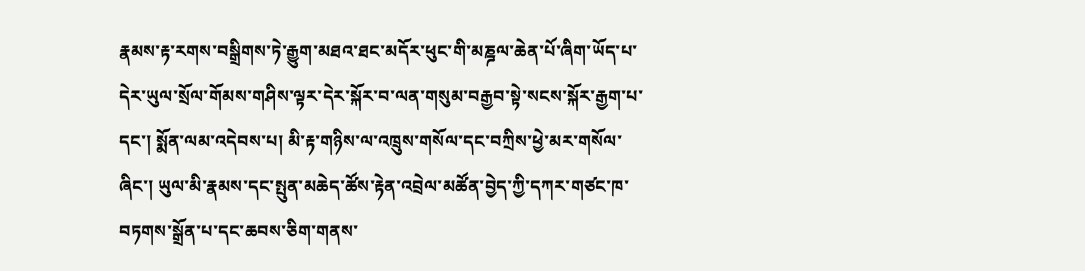རྣམས་རྟ་རགས་བསྒྲིགས་ཏེ་རྒྱུག་མཐའ་ཐང་མདོར་ཕུང་གི་མཎྜལ་ཆེན་པོ་ཞིག་ཡོད་པ་དེར་ཡུལ་སྲོལ་གོམས་གཤིས་ལྟར་དེར་སྐོར་བ་ལན་གསུམ་བརྒྱབ་སྟེ་སངས་སྐོར་རྒྱག་པ་དང་། སྨོན་ལམ་འདེབས་པ། མི་རྟ་གཉིས་ལ་འཁྲུས་གསོལ་དང་བཀྲིས་ཕྱེ་མར་གསོལ་ཞིང་། ཡུལ་མི་རྣམས་དང་སྤུན་མཆེད་ཚོས་རྟེན་འབྲེལ་མཚོན་བྱེད་ཀྱི་དཀར་གཙང་ཁ་བཏགས་སྒྲོན་པ་དང་ཆབས་ཅིག་གནས་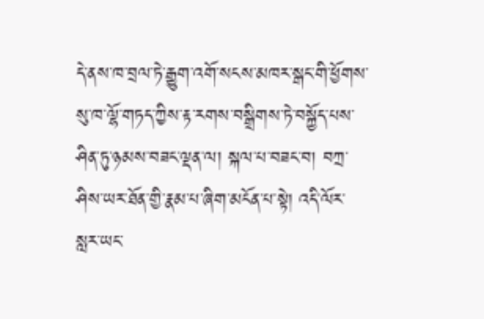དེ་ནས་ཁ་བྲལ་ཏེ་རྒྱུག་འགོ་སངས་མཁར་སྒང་གི་ཕྱོགས་སུ་ཁ་ལྷོ་གཏད་ཀྱིས་རྟ་རགས་བསྒྲིགས་ཏེ་བསྐྱོད་པས་ཤིན་ཏུ་ཉམས་བཟང་ལྡན་ལ། སྐལ་པ་བཟང་བ། བཀྲ་ཤིས་ཡར་ཐོན་གྱི་རྣམ་པ་ཞིག་མངོན་པ་སྟེ། འདི་ལོར་སླར་ཡང་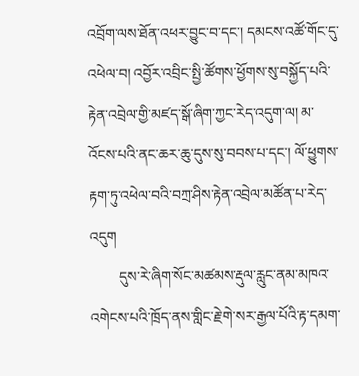འབྲོག་ལས་ཐོན་འཕར་བྱུང་བ་དང་། དམངས་འཚོ་གོང་དུ་འཕེལ་བ། འབྱོར་འབྲིང་སྤྱི་ཚོགས་ཕྱོགས་སུ་བསྐྱོད་པའི་རྟེན་འབྲེལ་གྱི་མཛད་སྒོ་ཞིག་ཀྱང་རེད་འདུག་ལ། མ་འོངས་པའི་ནང་ཆར་ཆུ་དུས་སུ་བབས་པ་དང་། ལོ་ཕྱུགས་རྟག་ཏུ་འཕེལ་བའི་བཀྲ་ཤིས་རྟེན་འབྲེལ་མཚོན་པ་རེད་འདུག
        དུས་རེ་ཞིག་སོང་མཚམས་རྡུལ་རླུང་ནམ་མཁའ་འགེངས་པའི་ཁྲོད་ནས་གླིང་རྗེ་གེ་སར་རྒྱལ་པོའི་རྟ་དམག་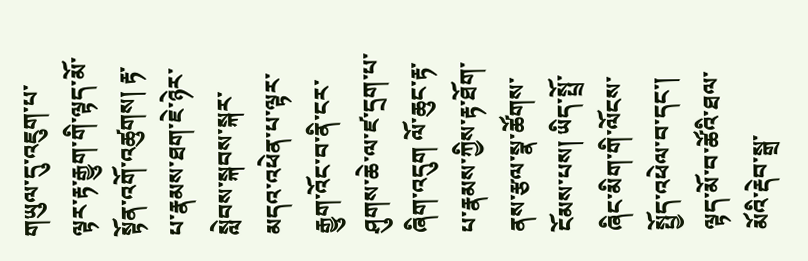གཡུལ་དུ་འཇུག་པ་ལྟར་རྟ་རྒྱུག་གི་ལྟད་མོ་སྟོན་འགོ་འཚུགས། རྟ་པ་རྣམས་ཐག་ཇེ་ཉེར་སླེབས་སྐབས་སྐར་མདའ་འཕེན་པ་ལྟར་རྒྱུག་འོང་བ་ནི་ངར་ཤུགས་ཆེ་ལ་ཛ་དྲག་པ་ཞིག་འདུག ལོ་ཆུང་རྟ་པ་རྣམས་ཀྱིས་རྟ་ཐོག་ནས་རྩལ་སྣ་ཚོགས་ངོམས་པས། ཡིད་སྤྲོ་ཞིང་མིག་གི་ལོངས་སྤྱོད་འཕེལ་བ་དང་། ལྟད་མོ་བ་ཚོའི་ཐལ་མོའི་རྡེབ་སྒྲ་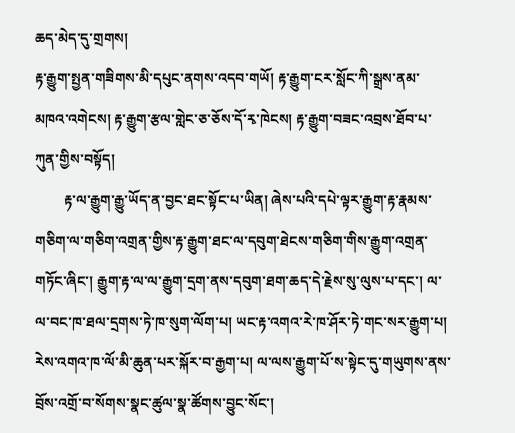ཆད་མེད་དུ་གྲགས།
རྟ་རྒྱུག་སྤྱན་གཟིགས་མི་དཔུང་ནགས་འདབ་གཡོ། རྟ་རྒྱུག་ངར་སློང་ཀི་སྒྲས་ནམ་མཁའ་འགེངས། རྟ་རྒྱུག་རྩལ་གླེང་ཅ་ཅོས་དོ་རྭ་ཁེངས། རྟ་རྒྱུག་བཟང་འབྲས་ཐོབ་པ་ཀུན་གྱིས་བསྟོད།
        རྟ་ལ་རྒྱུག་རྒྱུ་ཡོད་ན་བྱང་ཐང་སྟོང་པ་ཡིན། ཞེས་པའི་དཔེ་ལྟར་རྒྱུག་རྟ་རྣམས་གཅིག་ལ་གཅིག་འགྲན་གྱིས་རྟ་རྒྱུག་ཐང་ལ་དབུག་ཐེངས་གཅིག་གིས་རྒྱུག་འགྲན་གཏོང་ཞིང་། རྒྱུག་རྟ་ལ་ལ་རྒྱུག་དྲག་ནས་དབུག་ཐག་ཆད་དེ་རྗེས་སུ་ལུས་པ་དང་། ལ་ལ་བང་ཁ་ཐལ་དྲགས་ཏེ་ཁ་སུག་ལོག་པ། ཡང་རྟ་འགའ་རེ་ཁ་ཤོར་ཏེ་གང་སར་རྒྱུག་པ། རེས་འགའ་ཁ་ལོ་མི་ཆུན་པར་སྐོར་བ་རྒྱག་པ། ལ་ལས་རྒྱུག་པོ་ས་སྟེང་དུ་གཡུགས་ནས་བྲོས་འགྲོ་བ་སོགས་སྣང་ཚུལ་སྣ་ཚོགས་བྱུང་སོང་།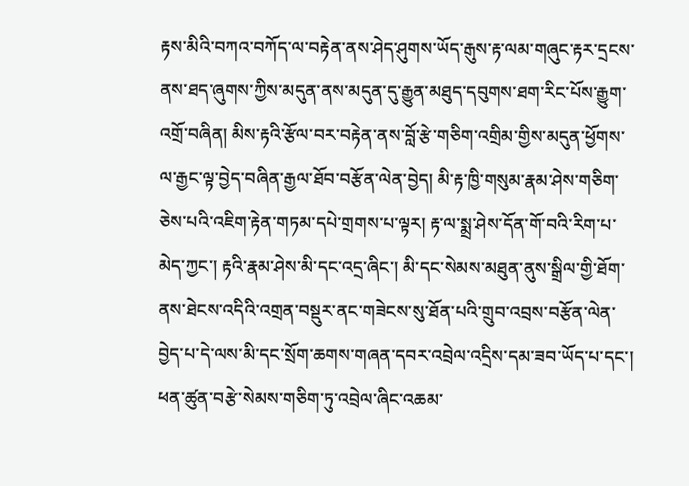རྟས་མིའི་བཀའ་བཀོད་ལ་བརྟེན་ནས་ཤེད་ཤུགས་ཡོད་རྒུས་རྟ་ལམ་གཞུང་རྟར་དྲངས་ནས་ཐད་ཞུགས་ཀྱིས་མདུན་ནས་མདུན་དུ་རྒྱུན་མཐུད་དབུགས་ཐག་རིང་པོས་རྒྱུག་འགྲོ་བཞིན། མིས་རྟའི་རྩོལ་བར་བརྟེན་ནས་བློ་རྩེ་གཅིག་འགྲིམ་གྱིས་མདུན་ཕྱོགས་ལ་རྒྱང་ལྟ་བྱེད་བཞིན་རྒྱལ་ཐོབ་བརྩོན་ལེན་བྱེད། མི་རྟ་ཁྱི་གསུམ་རྣམ་ཤེས་གཅིག་ཅེས་པའི་འཇིག་རྟེན་གཏམ་དཔེ་གྲགས་པ་ལྟར། རྟ་ལ་སྨྲ་ཤེས་དོན་གོ་བའི་རིག་པ་མེད་ཀྱང་། རྟའི་རྣམ་ཤེས་མི་དང་འདྲ་ཞིང་། མི་དང་སེམས་མཐུན་ནུས་སྒྲིལ་གྱི་ཐོག་ནས་ཐེངས་འདིའི་འགྲན་བསྡུར་ནང་གཟེངས་སུ་ཐོན་པའི་གྲུབ་འབྲས་བརྩོན་ལེན་བྱེད་པ་དེ་ལས་མི་དང་སྲོག་ཆགས་གཞན་དབར་འབྲེལ་འདྲིས་དམ་ཟབ་ཡོད་པ་དང་། ཕན་ཚུན་བརྩེ་སེམས་གཅིག་ཏུ་འབྲེལ་ཞིང་འཆམ་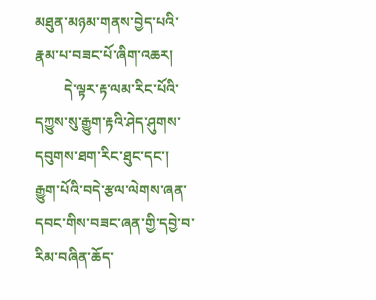མཐུན་མཉམ་གནས་བྱེད་པའི་རྣམ་པ་བཟང་པོ་ཞིག་འཆར།
        དེ་ལྟར་རྟ་ལམ་རིང་པོའི་དཀྱུས་སུ་རྒྱུག་རྟའི་ཤེད་ཤུགས་དབུགས་ཐག་རིང་ཐུང་དང་། རྒྱུག་པོའི་བདེ་རྩལ་ལེགས་ཞན་དབང་གིས་བཟང་ཞན་གྱི་དབྱེ་བ་རིམ་བཞིན་ཆོད་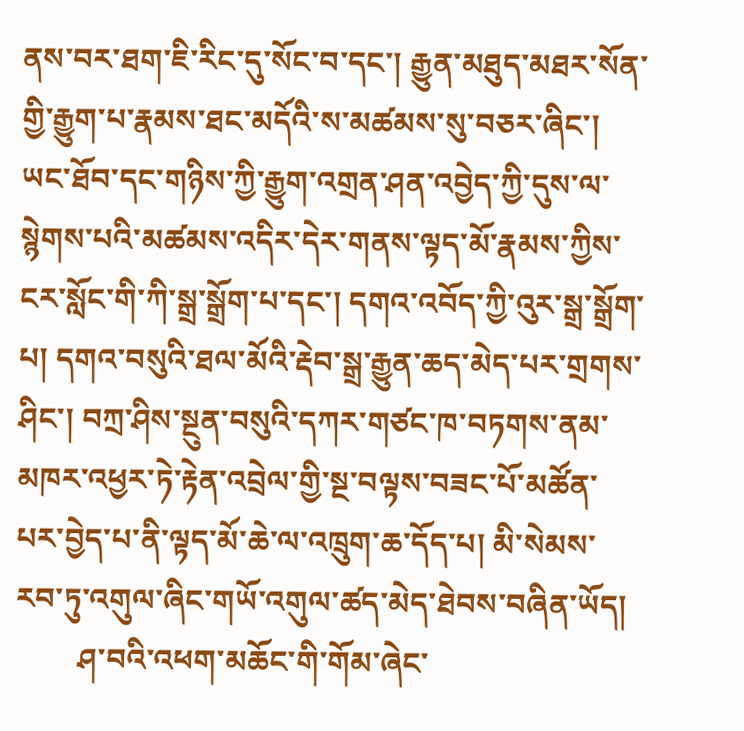ནས་བར་ཐག་ཇི་རིང་དུ་སོང་བ་དང་། རྒྱུན་མཐུད་མཐར་སོན་གྱི་རྒྱུག་པ་རྣམས་ཐང་མདོའི་ས་མཚམས་སུ་བཅར་ཞིང་། ཡང་ཐོབ་དང་གཉིས་ཀྱི་རྒྱུག་འགྲན་ཤན་འབྱེད་ཀྱི་དུས་ལ་སྙེགས་པའི་མཚམས་འདིར་དེར་གནས་ལྟད་མོ་རྣམས་ཀྱིས་ངར་སློང་གི་ཀི་སྒྲ་སྒྲོག་པ་དང་། དགའ་འབོད་ཀྱི་འུར་སྒྲ་སྒྲོག་པ། དགའ་བསུའི་ཐལ་མོའི་རྡེབ་སྒྲ་རྒྱུན་ཆད་མེད་པར་གྲགས་ཤིང་། བཀྲ་ཤིས་སྔུན་བསུའི་དཀར་གཙང་ཁ་བཏགས་ནམ་མཁར་འཕྱར་ཏེ་རྟེན་འབྲེལ་གྱི་སྔ་བལྟས་བཟང་པོ་མཚོན་པར་བྱེད་པ་ནི་ལྟད་མོ་ཆེ་ལ་འཁྲུག་ཆ་དོད་པ། མི་སེམས་རབ་ཏུ་འགུལ་ཞིང་གཡོ་འགུལ་ཚད་མེད་ཐེབས་བཞིན་ཡོད།
        ཤ་བའི་འཕག་མཆོང་གི་གོམ་ཞེང་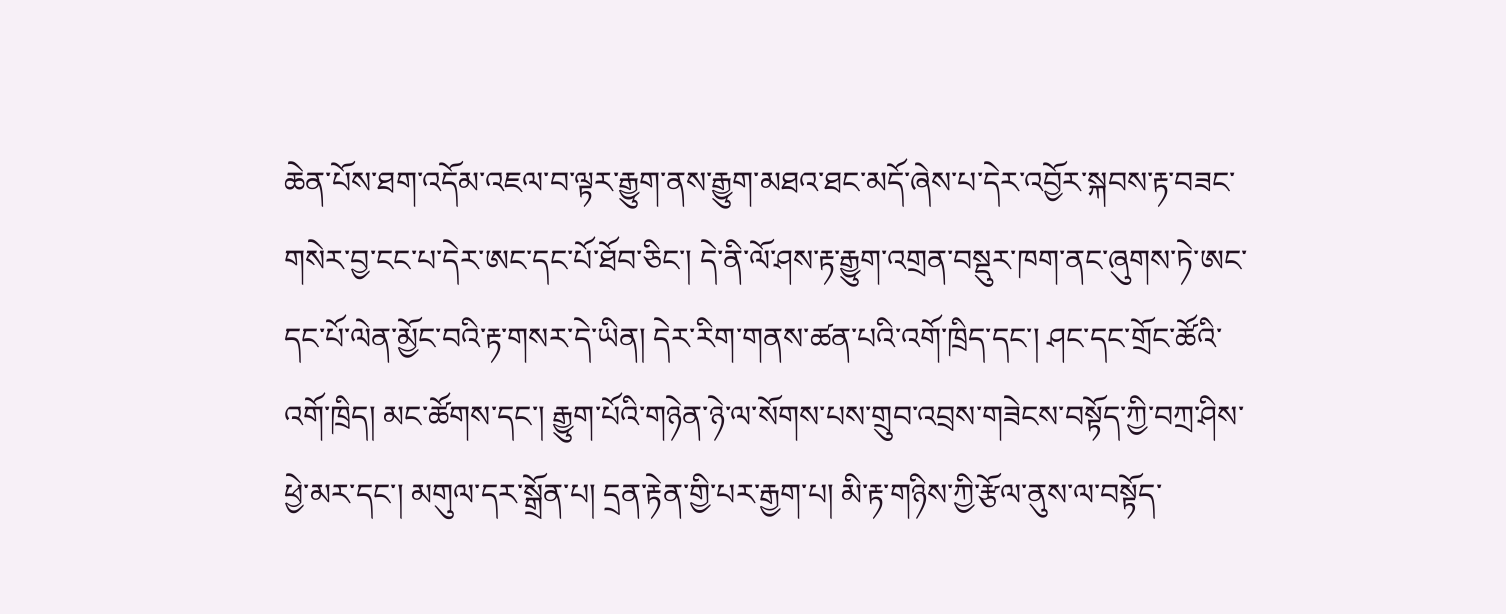ཆེན་པོས་ཐག་འདོམ་འཇལ་བ་ལྟར་རྒྱུག་ནས་རྒྱུག་མཐའ་ཐང་མདོ་ཞེས་པ་དེར་འབྱོར་སྐབས་རྟ་བཟང་གསེར་བྱ་ངང་པ་དེར་ཨང་དང་པོ་ཐོབ་ཅིང་། དེ་ནི་ལོ་ཤས་རྟ་རྒྱུག་འགྲན་བསྡུར་ཁག་ནང་ཞུགས་ཏེ་ཨང་དང་པོ་ལེན་མྱོང་བའི་རྟ་གསར་དེ་ཡིན། དེར་རིག་གནས་ཚན་པའི་འགོ་ཁྲིད་དང་། ཤང་དང་གྲོང་ཚོའི་འགོ་ཁྲིད། མང་ཚོགས་དང་། རྒྱུག་པོའི་གཉེན་ཉེ་ལ་སོགས་པས་གྲུབ་འབྲས་གཟེངས་བསྟོད་ཀྱི་བཀྲ་ཤིས་ཕྱེ་མར་དང་། མགུལ་དར་སྒྲོན་པ། དྲན་རྟེན་གྱི་པར་རྒྱག་པ། མི་རྟ་གཉིས་ཀྱི་རྩོལ་ནུས་ལ་བསྟོད་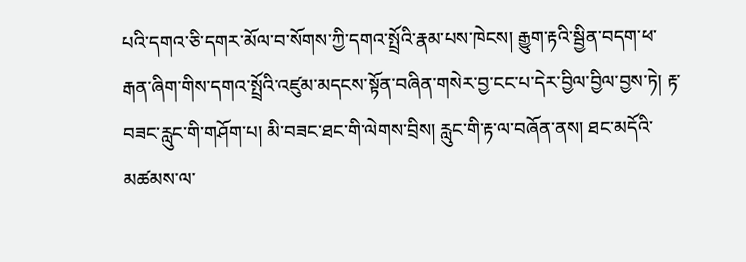པའི་དགའ་ཅི་དགར་མོལ་བ་སོགས་ཀྱི་དགའ་སྤྲོའི་རྣམ་པས་ཁེངས། རྒྱུག་རྟའི་སྦྱིན་བདག་ཕ་རྒན་ཞིག་གིས་དགའ་སྤྲོའི་འཛུམ་མདངས་སྟོན་བཞིན་གསེར་བྱ་ངང་པ་དེར་བྱིལ་བྱིལ་བྱས་ཏེ། རྟ་བཟང་རླུང་གི་གཤོག་པ། མི་བཟང་ཐང་གི་ལེགས་བྲིས། རླུང་གི་རྟ་ལ་བཞོན་ནས། ཐང་མདོའི་མཚམས་ལ་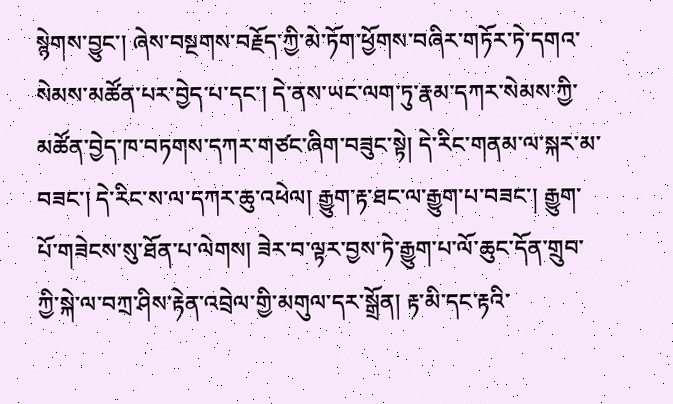སྙེགས་བྱུང་། ཞེས་བསྔགས་བརྗོད་ཀྱི་མེ་ཏོག་ཕྱོགས་བཞིར་གཏོར་ཏེ་དགའ་སེམས་མཚོན་པར་བྱེད་པ་དང་། དེ་ནས་ཡང་ལག་ཏུ་རྣམ་དཀར་སེམས་ཀྱི་མཚོན་བྱེད་ཁ་བཏགས་དཀར་གཙང་ཞིག་བཟུང་སྟེ། དེ་རིང་གནམ་ལ་སྐར་མ་བཟང་། དེ་རིང་ས་ལ་དཀར་ཆུ་འཕེལ། རྒྱུག་རྟ་ཐང་ལ་རྒྱུག་པ་བཟང་། རྒྱུག་པོ་གཟེངས་སུ་ཐོན་པ་ལེགས། ཟེར་བ་ལྟར་བྱས་ཏེ་རྒྱུག་པ་ལོ་ཆུང་དོན་གྲུབ་ཀྱི་སྐེ་ལ་བཀྲ་ཤིས་རྟེན་འབྲེལ་གྱི་མགུལ་དར་སྒྲོན། རྟ་མི་དང་རྟའི་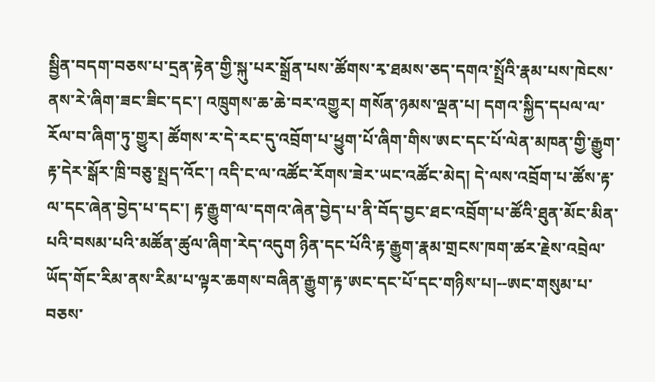སྦྱིན་བདག་བཅས་པ་དྲན་རྟེན་གྱི་སྐུ་པར་སྒྲོན་པས་ཚོགས་རྭ་ཐམས་ཅད་དགའ་སྤྲོའི་རྣམ་པས་ཁེངས་ནས་རེ་ཞིག་ཟང་ཟིང་དང་། འཁྲུགས་ཆ་ཆེ་བར་འགྱུར། གསོན་ཉམས་ལྡན་པ། དགའ་སྐྱིད་དཔལ་ལ་རོལ་བ་ཞིག་ཏུ་གྱུར། ཚོགས་ར་དེ་རང་དུ་འབྲོག་པ་ཕྱུག་པོ་ཞིག་གིས་ཨང་དང་པོ་ལེན་མཁན་གྱི་རྒྱུག་རྟ་དེར་སྒོར་ཁྲི་བཅུ་སྤྲད་འོང་། འདི་ང་ལ་འཚོང་རོགས་ཟེར་ཡང་འཚོང་མེད། དེ་ལས་འབྲོག་པ་ཚོས་རྟ་ལ་དང་ཞེན་བྱེད་པ་དང་། རྟ་རྒྱུག་ལ་དགའ་ཞེན་བྱེད་པ་ནི་བོད་བྱང་ཐང་འབྲོག་པ་ཚོའི་ཐུན་མོང་མིན་པའི་བསམ་པའི་མཚོན་ཚུལ་ཞིག་རེད་འདུག ཉིན་དང་པོའི་རྟ་རྒྱུག་རྣམ་གྲངས་ཁག་ཚར་རྗེས་འབྲེལ་ཡོད་གོང་རིམ་ནས་རིམ་པ་ལྟར་ཆགས་བཞིན་རྒྱུག་རྟ་ཨང་དང་པོ་དང་གཉིས་པ།--ཨང་གསུམ་པ་བཅས་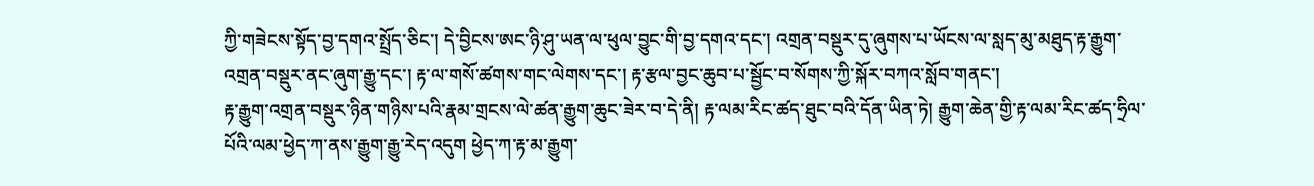ཀྱི་གཟེངས་སྟོད་བྱ་དགའ་སྤྲོད་ཅིང་། དེ་བྱིངས་ཨང་ཉི་ཤུ་ཡན་ལ་ཕུལ་བྱུང་གི་བྱ་དགའ་དང་། འགྲན་བསྡུར་དུ་ཞུགས་པ་ཡོངས་ལ་སླད་མུ་མཐུད་རྟ་རྒྱུག་འགྲན་བསྡུར་ནང་ཞུག་རྒྱུ་དང་། རྟ་ལ་གསོ་ཚགས་གང་ལེགས་དང་། རྟ་རྩལ་བྱང་ཆུབ་པ་སྦྱོང་བ་སོགས་ཀྱི་སྐོར་བཀའ་སློབ་གནང་།
རྟ་རྒྱུག་འགྲན་བསྡུར་ཉིན་གཉིས་པའི་རྣམ་གྲངས་ལེ་ཚན་རྒྱུག་ཆུང་ཟེར་བ་དེ་ནི། རྟ་ལམ་རིང་ཚད་ཐུང་བའི་དོན་ཡིན་ཏེ། རྒྱུག་ཆེན་གྱི་རྟ་ལམ་རིང་ཚད་ཧྲིལ་པོའི་ལམ་ཕྱེད་ཀ་ནས་རྒྱུག་རྒྱུ་རེད་འདུག ཕྱེད་ཀ་རྟ་མ་རྒྱུག་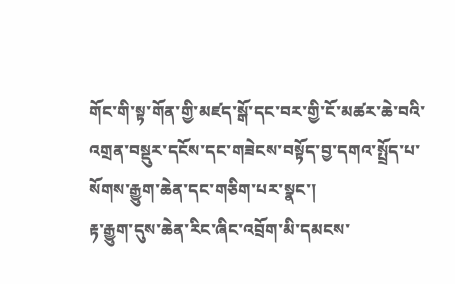གོང་གི་སྟ་གོན་གྱི་མཛད་སྒོ་དང་བར་གྱི་ངོ་མཚར་ཆེ་བའི་འགྲན་བསྡུར་དངོས་དང་གཟེངས་བསྟོད་བྱ་དགའ་སྤྲོད་པ་སོགས་རྒྱུག་ཆེན་དང་གཅིག་པར་སྣང་།
རྟ་རྒྱུག་དུས་ཆེན་རིང་ཞིང་འབྲོག་མི་དམངས་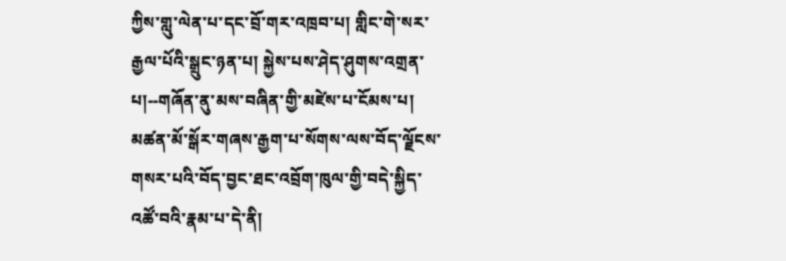ཀྱིས་གླུ་ལེན་པ་དང་བྲོ་གར་འཁྲབ་པ། གླིང་གེ་སར་རྒྱལ་པོའི་སྒྲུང་ཉན་པ། སྐྱེས་པས་ཤེད་ཤུགས་འགྲན་པ།--གཞོན་ནུ་མས་བཞིན་གྱི་མཛེས་པ་ངོམས་པ། མཚན་མོ་སྒོར་གཞས་རྒྱག་པ་སོགས་ལས་བོད་ལྗོངས་གསར་པའི་བོད་བྱང་ཐང་འབྲོག་ཁུལ་གྱི་བདེ་སྐྱིད་འཚོ་བའི་རྣམ་པ་དེ་ནི།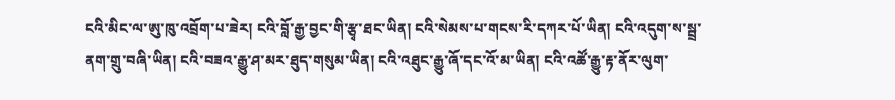ངའི་མིང་ལ་ཨུ་ཁུ་འབྲོག་པ་ཟེར། ངའི་བློ་རྒྱ་བྱང་གི་རྩྭ་ཐང་ཡིན། ངའི་སེམས་པ་གངས་རི་དཀར་པོ་ཡིན། ངའི་འདུག་ས་སྦྲ་ནག་གྲུ་བཞི་ཡིན། ངའི་བཟའ་རྒྱུ་ཤ་མར་ཐུད་གསུམ་ཡིན། ངའི་འཐུང་རྒྱུ་ཞོ་དང་འོ་མ་ཡིན། ངའི་འཚོ་རྒྱུ་རྟ་ནོར་ལུག་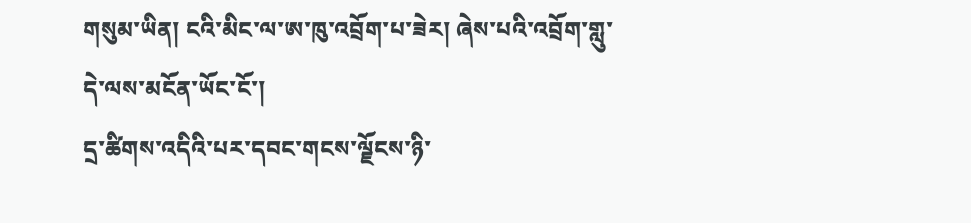གསུམ་ཡིན། ངའི་མིང་ལ་ཨ་ཁུ་འབྲོག་པ་ཟེར། ཞེས་པའི་འབྲོག་གླུ་དེ་ལས་མངོན་ཡོང་ངོ་།
དྲ་ཚིགས་འདིའི་པར་དབང་གངས་ལྗོངས་ཉི་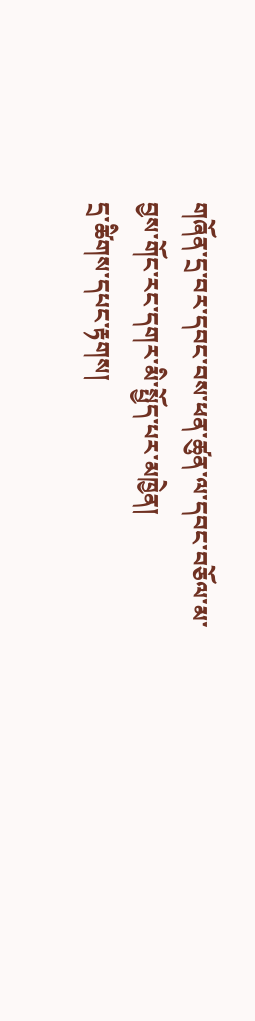གཞོན་དྲ་བར་དབང་བས་ཕན་ཚུན་ལ་དབང་བཅོལ་མ་བྱས་གོང་རང་དགར་མི་སྤྱོད་པར་མཁྱེན།
དྲ་ཚིགས་དཔང་རྟགས།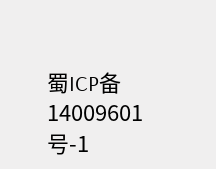蜀ICP备14009601号-1